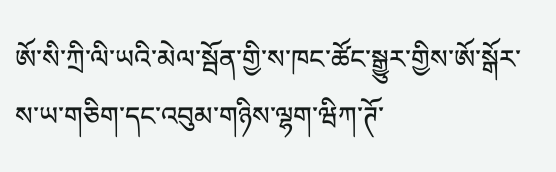ཨོ་སི་ཀྲི་ལི་ཡའི་མེལ་སྦོན་གྱི་ས་ཁང་ཚོང་སྒྱུར་གྱིས་ཨོ་སྒོར་ས་ཡ་གཅིག་དང་འབུམ་གཉིས་ལྷག་ཝིཀ་ཊོ་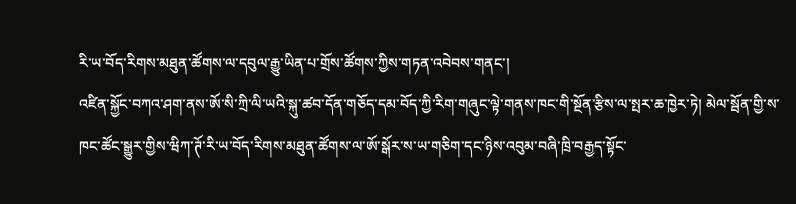རི་ཡ་བོད་རིགས་མཐུན་ཚོགས་ལ་དབུལ་རྒྱུ་ཡིན་པ་གྲོས་ཚོགས་ཀྱིས་གཏན་འབེབས་གནང་།
འཛིན་སྐྱོང་བཀའ་ཤག་ནས་ཨོ་སི་ཀྲི་ལི་ཡའི་སྐུ་ཚབ་དོན་གཅོད་དམ་བོད་ཀྱི་རིག་གཞུང་ལྟེ་གནས་ཁང་གི་སྔོན་རྩིས་ལ་སྤར་ཆ་ཁྱེར་ཏེ། མེལ་སྦོན་གྱི་ས་ཁང་ཚོང་སྒྱུར་གྱིས་ཝིཀ་ཊོ་རི་ཡ་བོད་རིགས་མཐུན་ཚོགས་ལ་ཨོ་སྒོར་ས་ཡ་གཅིག་དང་ཉིས་འབུམ་བཞི་ཁྲི་བརྒྱད་སྟོང་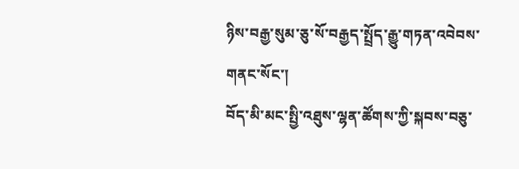ཉིས་བརྒྱ་སུམ་ཅུ་སོ་བརྒྱད་སྤྲོད་རྒྱུ་གཏན་འབེབས་གནང་སོང་།
བོད་མི་མང་སྤྱི་འཐུས་ལྷན་ཚོགས་ཀྱི་སྐབས་བཅུ་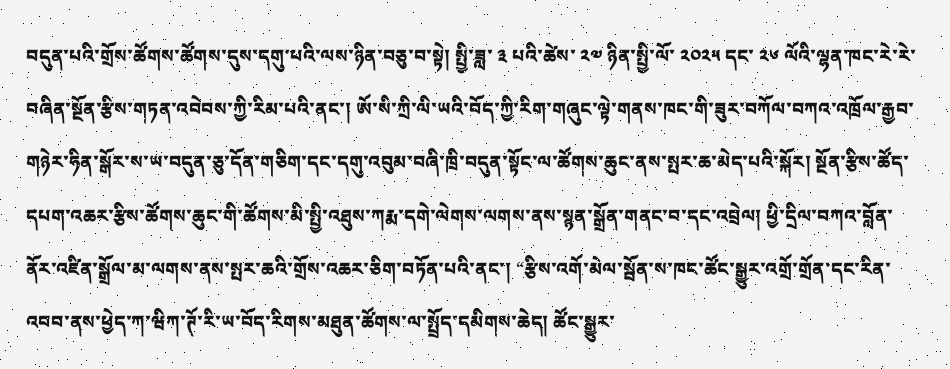བདུན་པའི་གྲོས་ཚོགས་ཚོགས་དུས་དགུ་པའི་ལས་ཉིན་བཅུ་བ་སྟེ། སྤྱི་ཟླ་ ༣ པའི་ཚེས་ ༢༧ ཉིན་སྤྱི་ལོ་ ༢༠༢༥ དང་ ༢༦ ལོའི་ལྷན་ཁང་རེ་རེ་བཞིན་སྔོན་རྩིས་གཏན་འབེབས་ཀྱི་རིམ་པའི་ནང་། ཨོ་སི་ཀྲི་ལི་ཡའི་བོད་ཀྱི་རིག་གཞུང་ལྟེ་གནས་ཁང་གི་ཟུར་བཀོལ་བཀའ་འཁྲོལ་རྒྱབ་གཉེར་ཧིན་སྒོར་ས་ཡ་བདུན་ཅུ་དོན་གཅིག་དང་དགུ་འབུམ་བཞི་ཁྲི་བདུན་སྟོང་ལ་ཚོགས་ཆུང་ནས་སྤར་ཆ་མེད་པའི་སྐོར། སྔོན་རྩིས་ཚོད་དཔག་འཆར་རྩིས་ཚོགས་ཆུང་གི་ཚོགས་མི་སྤྱི་འཐུས་ཀརྨ་དགེ་ལེགས་ལགས་ནས་སྙན་སྒྲོན་གནང་བ་དང་འབྲེལ། ཕྱི་དྲིལ་བཀའ་བློན་ནོར་འཛིན་སྒྲོལ་མ་ལགས་ནས་སྤར་ཆའི་གྲོས་འཆར་ཅིག་བཏོན་པའི་ནང་། “རྩིས་འགོ་མེལ་སྦོན་ས་ཁང་ཚོང་སྒྱུར་འགྲོ་གྲོན་དང་རིན་འབབ་ནས་ཕྱེད་ཀ་ཝིཀ་ཊོ་རི་ཡ་བོད་རིགས་མཐུན་ཚོགས་ལ་སྤྲོད་དམིགས་ཆེད། ཚོང་སྒྱུར་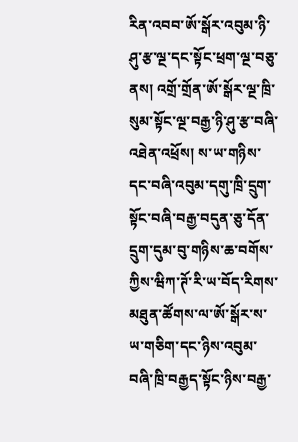རིན་འབབ་ཨོ་སྒོར་འབུམ་ཉི་ཤུ་རྩ་ལྔ་དང་སྟོང་ཕྲག་ལྔ་བཅུ་ནས། འགྲོ་གྲོན་ཨོ་སྒོར་ལྔ་ཁྲི་སུམ་སྟོང་ལྔ་བརྒྱ་ཉི་ཤུ་རྩ་བཞི་འཐེན་འཕྲོས། ས་ཡ་གཉིས་དང་བཞི་འབུམ་དགུ་ཁྲི་དྲུག་སྟོང་བཞི་བརྒྱ་བདུན་ཅུ་དོན་དྲུག་དུམ་བུ་གཉིས་ཆ་བགོས་ཀྱིས་ཝིཀ་ཊོ་རི་ཡ་བོད་རིགས་མཐུན་ཚོགས་ལ་ཨོ་སྒོར་ས་ཡ་གཅིག་དང་ཉིས་འབུམ་བཞི་ཁྲི་བརྒྱད་སྟོང་ཉིས་བརྒྱ་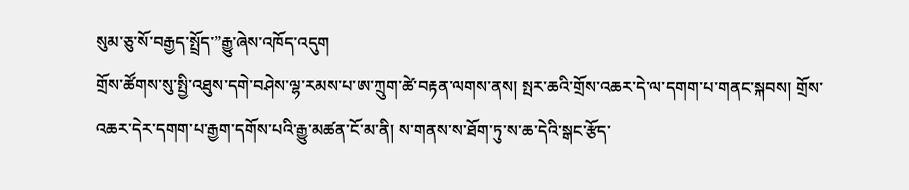སུམ་ཅུ་སོ་བརྒྱད་སྤྲོད་”རྒྱུ་ཞེས་འཁོད་འདུག
གྲོས་ཚོགས་སུ་སྤྱི་འཐུས་དགེ་བཤེས་ལྷ་རམས་པ་ཨ་ཀྲུག་ཚེ་བརྟན་ལགས་ནས། སྤར་ཆའི་གྲོས་འཆར་དེ་ལ་དགག་པ་གནང་སྐབས། གྲོས་འཆར་དེར་དགག་པ་རྒྱག་དགོས་པའི་རྒྱུ་མཚན་ངོ་མ་ནི། ས་གནས་ས་ཐོག་ཏུ་ས་ཆ་དེའི་སྒང་རྩོད་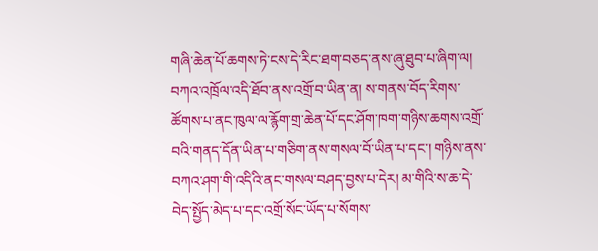གཞི་ཆེན་པོ་ཆགས་ཏེ་ངས་དེ་རིང་ཐག་བཅད་ནས་ཞུ་ཐུབ་པ་ཞིག་ལ། བཀའ་འཁྲོལ་འདི་ཐོབ་ནས་འགྲོ་བ་ཡིན་ན། ས་གནས་བོད་རིགས་ཚོགས་པ་ནང་ཁུལ་ལ་རྙོག་གྲ་ཆེན་པོ་དང་ཤོག་ཁག་གཉིས་ཆགས་འགྲོ་བའི་གནད་དོན་ཡིན་པ་གཅིག་ནས་གསལ་བོ་ཡིན་པ་དང་། གཉིས་ནས་བཀའ་ཤག་གི་འདིའི་ནང་གསལ་བཤད་བྱས་པ་དེར། མ་གིའི་ས་ཆ་དེ་བེད་སྤྱོད་མེད་པ་དང་འགྲོ་སོང་ཡོད་པ་སོགས་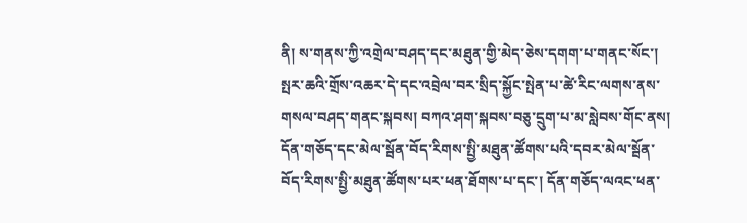ནི། ས་གནས་ཀྱི་འགྲེལ་བཤད་དང་མཐུན་གྱི་མེད་ཅེས་དགག་པ་གནང་སོང་།
སྤར་ཆའི་གྲོས་འཆར་དེ་དང་འབྲེལ་བར་སྲིད་སྐྱོང་སྤེན་པ་ཚེ་རིང་ལགས་ནས་གསལ་བཤད་གནང་སྐབས། བཀའ་ཤག་སྐབས་བཅུ་དྲུག་པ་མ་སླེབས་གོང་ནས། དོན་གཅོད་དང་མེལ་སྦོན་བོད་རིགས་སྤྱི་མཐུན་ཚོགས་པའི་དབར་མེལ་སྦོན་བོད་རིགས་སྤྱི་མཐུན་ཚོགས་པར་ཕན་ཐོགས་པ་དང་། དོན་གཅོད་ལའང་ཕན་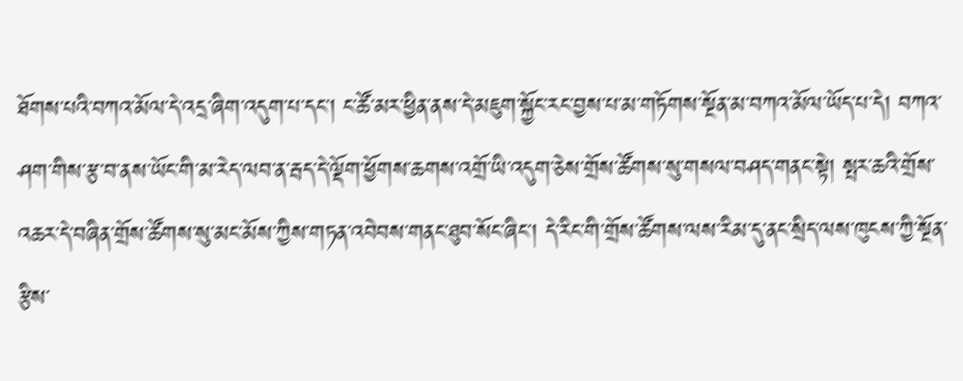ཐོགས་པའི་བཀའ་མོལ་དེ་འདྲ་ཞིག་འདུག་པ་དང་། ང་ཚོ་མར་ཕྱིན་ནས་དེ་མཇུག་སྐྱོང་རང་བྱས་པ་མ་གཏོགས་སྔོན་མ་བཀའ་མོལ་ཡོད་པ་དེ། བཀའ་ཤག་གིས་རྩ་བ་ནས་ཡོང་གི་མ་རེད་ལབ་ན་རྦད་དེ་ལྡོག་ཕྱོགས་ཆགས་འགྲོ་ཡི་འདུག་ཅེས་གྲོས་ཚོགས་སུ་གསལ་བཤད་གནང་སྟེ། སྤར་ཆའི་གྲོས་འཆར་དེ་བཞིན་གྲོས་ཚོགས་སུ་མང་མོས་ཀྱིས་གཏན་འབེབས་གནང་ཐུབ་སོང་ཞིང་། དེ་རིང་གི་གྲོས་ཚོགས་ལས་རིམ་དུ་ནང་སྲིད་ལས་ཁུངས་ཀྱི་སྔོན་རྩིས་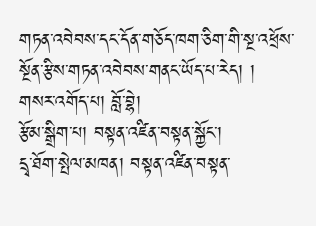གཏན་འབེབས་དང་དོན་གཅོད་ཁག་ཅིག་གི་སྔ་འཕྲོས་སྔོན་རྩིས་གཏན་འབེབས་གནང་ཡོད་པ་རེད། །
གསར་འགོད་པ། བློ་བྷེ།
རྩོམ་སྒྲིག་པ། བསྟན་འཛིན་བསྟན་སྐྱོང་།
དྲྭ་ཐོག་སྤེལ་མཁན། བསྟན་འཛིན་བསྟན་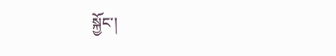སྐྱོང་།